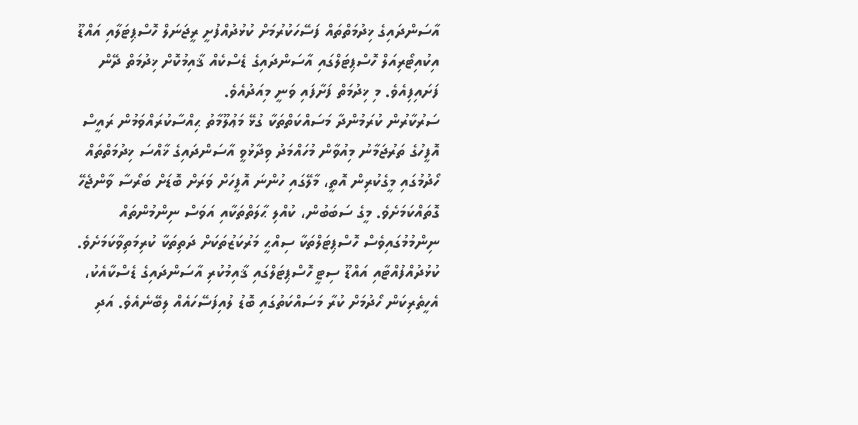އާސަންދައިގެ ޚިދުމަތްތައް ފަސޭހަކުރުމަށް ކުޅުދުއްފުށީ ރީޖަނަލް ހޮސްޕިޓަލާއި އައްޑޫ އިކުއިޓޯރިއަލް ހޮސްޕިޓަލްގައި އާސަންދައިގެ ޑެސްކެއް ޤާއިމުކޮށް ޚިދުމަތް ދޭން ފަށައިފިއެވެ. މި ޚިދުމަތް ފަށާފައި ވަނީ މިއަދުއެވެ.
ސަރުކާރުން ކުރަމުންދާ މަސައްކަތްތަކާ ގުޅޭ މަޢުލޫމާތު ޙިއްސާކުރައްވަމުން ރައީސް އޮފީހުގެ ތަރުޖަމާނު މިއުވާން މުހައްމަދު ވިދާޅުވީ އާސަންދައިގެ ޚާއްސަ ޚިދުމަތްތައް ހޯދުމުގައި މީގެކުރިން އޮތީ، މާލޭގައި ހުންނަ އޮފީހަށް ވަރަށް ބޮޑަށް ބަރޯސާ ވާންޖެހޭ ގޮތައްކަމަށެވެ. މީގެ ސަބަބުން، ކުއްލި ޙާލަތްތަކާއި އަވަސް ނިންމުންތައް ނިންމުމުގައިވެސް ހޮސްޕިޓަލްތަކާ ސިއްޙީ މަރުކަޒުތަކަށް ދަތިތަކާ ކުރިމަތިވާކަމަށެވެ.
ކުޅުދުއްފުއްޓާއި އައްޑޫ ސިޓީ ހޮސްޕިޓަލްގައި ޤާއިމުކުރި އާސަންދައިގެ ޑެސްކާއެކު، އެހީތެރިކަން ހޯދުމަށް ކުރާ މަސައްކަތުގައި ބޮޑު ލުއިފަސޭހައެއް ލިބޭނެއެވެ. އަދި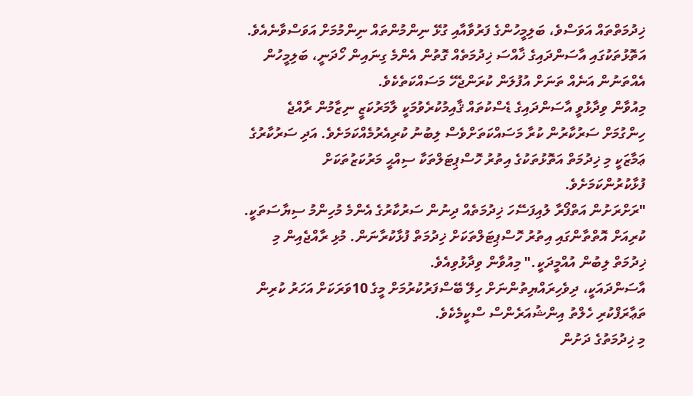ޚިދުމަތްތައް އަވަސްވެ، ބަލިމީހުންގެ ފަރުވާއާއި ގުޅޭ ނިންމުންތައް ނިންމުމަށް އަވަސްވާނެއެވެ. އަތޮޅުތަކުގައި އާސަންދައިގެ ޚާއްސަ ޚިދުމަތެއް ގޮތުން އެންމެ ގިނައިން ހޯދަނީ، ބަލިމީހުން އެއްތަނުން އަނެއް ތަނަށް އުފުލަން ކުރަންޖެހޭ މަސައްކަތެކެވެ.
މިއުވާން ވިދާޅުވީ އާސަންދައިގެ ޑެސްކުތައް ޤާއިމުކުރެވުމަކީ ލާމަރުކަޒީ ނިޒާމުން ރާއްޖެ ހިންގުމަށް ސަރުކާރުން ކުރާ މަސައްކަތަށްވެސް ލިބުނު ކުރިއެރުމެއްކަމަށެވެ. އަދި ސަރުކާރުގެ ޢަމާޒަކީ މި ޚިދުމަތް އަތޮޅުތަކުގެ އިތުރު ހޮސްޕިޓަލްތަކާ ސިއްޙީ މަރުކަޒުތަކަށް ފުޅާކުރުންކަމަށެވެ.
"ރަށްރަށުން އަތްފޯރާ ލުއިފަސޭހަ ޚިދުމަތެއް ދިނުން ސަރުކާރުގެ އެންމެ މުހިންމު ސިޔާސަތަކީ. ކުރިއަށް އޮތްތާންގައި އިތުރު ހޮސްޕިޓަލްތަކަށް ޚިދުމަތް ފުޅާކުރާނަން. މުޅި ރާއްޖެއިން މި ޚިދުމަތް ލިބުން އުއްމީދަކީ." މިއުވާން ވިދާޅުވިއެވެ.
އާސަންދައަކީ، ދިވެހިރައްޔިތުންނަށް ހިލޭ ބޭސްފަރުކުރުމަށް މީގެ 10ވަރަކަށް އަހަރު ކުރިން ތަޢާރަފްކުރި ހެލްތު އިންޝުއަރެންސް ސްކީމެކެވެ.
މި ޚިދުމަތުގެ ދަށުން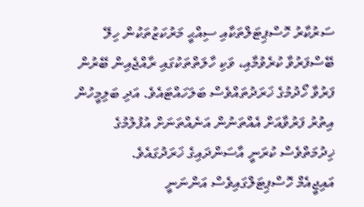ސަރުކާރު ހޮސްޕިޓަލްތަކާއި ސިއްޙީ މަރުކަޒުތަކުން ހިލޭ ބޭސްފަރުވާ ކުރެވުމާއި، ވަކި ހާލަތްތަކުގައި ރާއްޖެއިން ބޭރުން ފަރުވާ ހޯދުމުގެ ޚަރަދުތައްވެސް ބަލަހައްޓައެވެ. އަދި ބަލިމީހުން އިތުރު ފަރުވާއަށް އެއްތަނުން އަނެއްތަނަށް އުފުލުމުގެ ޚިދުމަތްވެސް ކުރަނީ އާސަންދައިގެ ޚަރަދުގައެވެ.
އައިޖީއެމް ހޮސްޕިޓަލްގައިވެސް އަންނަނީ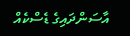އާސަންދައިގެ ޑެސްކެއް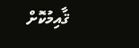ޤާއިމުކޮށް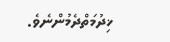ޚިދުމަތްދެމުންނެވެ.